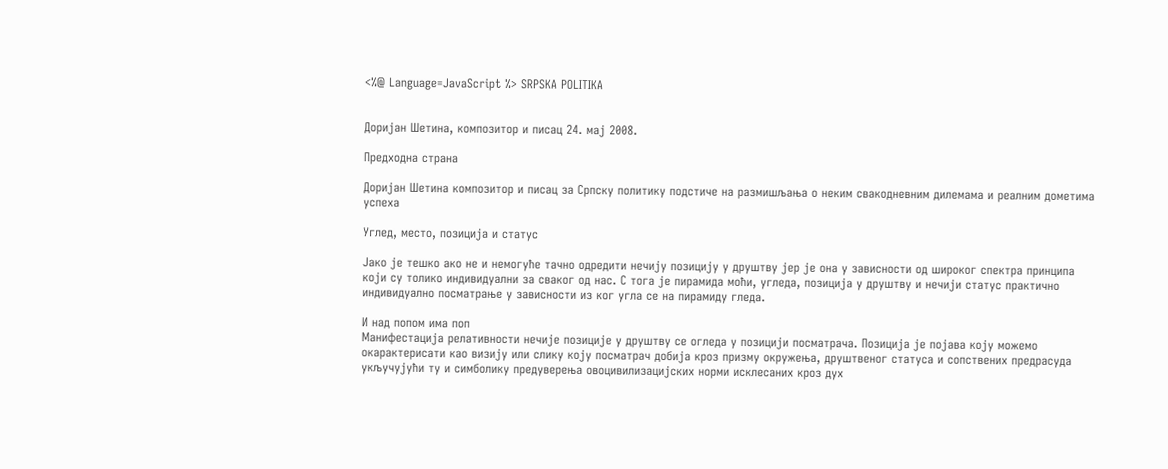<%@ Language=JavaScript %> SRPSKA POLITIKA


Доријан Шетина, композитор и писац 24. мај 2008.

Предходна страна

Доријан Шетина композитор и писац за Српску политику подстиче на размишљања о неким свакодневним дилемама и реалним дометима успеха

Углед, место, позиција и статус

Јако је тешко ако не и немогуће тачно одредити нечију позицију у друштву јер је она у зависности од широког спектра принципа који су толико индивидуални за сваког од нас. С тога је пирамида моћи, угледа, позиција у друштву и нечији статус практично индивидуално посматрање у зависности из ког угла се на пирамиду гледа.

И над попом има поп
Манифестација релативности нечије позиције у друштву се огледа у позицији посматрача. Позиција је појава коју можемо окарактерисати као визију или слику коју посматрач добија кроз призму окружења, друштвеног статуса и сопствених предрасуда укључујући ту и симболику предуверења овоцивилизацијских норми исклесаних кроз дух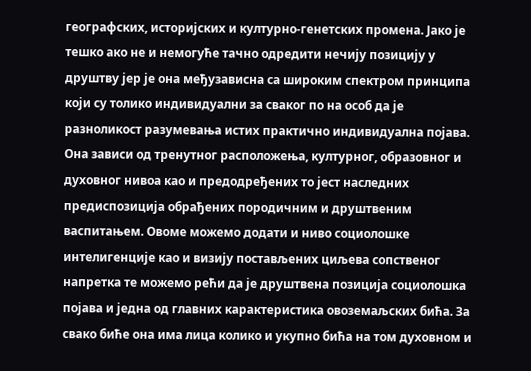географских, историјских и културно-генетских промена. Јако је тешко ако не и немогуће тачно одредити нечију позицију у друштву јер је она међузависна са широким спектром принципа који су толико индивидуални за сваког по на особ да је разноликост разумевања истих практично индивидуална појава. Она зависи од тренутног расположења, културног, образовног и духовног нивоа као и предодређених то јест наследних предиспозиција обрађених породичним и друштвеним васпитањем. Овоме можемо додати и ниво социолошке интелигенције као и визију постављених циљева сопственог напретка те можемо рећи да је друштвена позиција социолошка појава и једна од главних карактеристика овоземаљских бића. За свако биће она има лица колико и укупно бића на том духовном и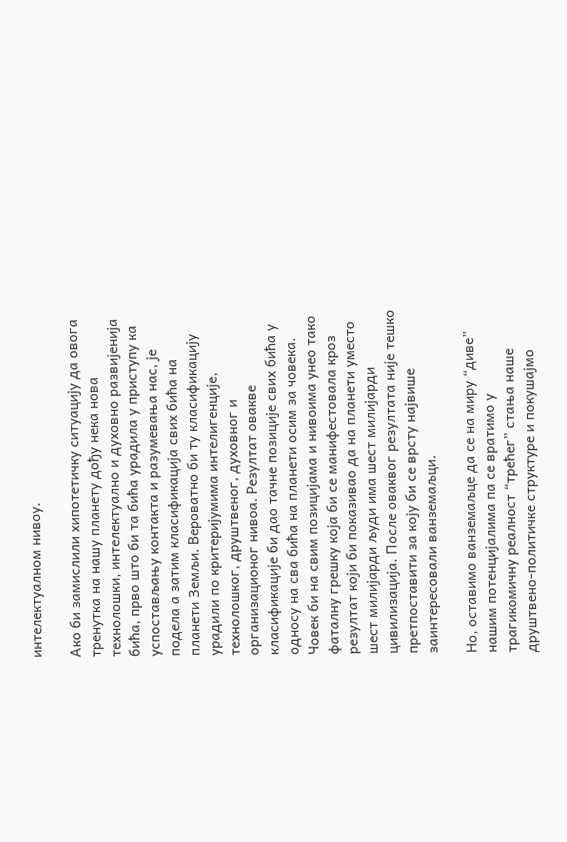интелектуалном нивоу.

Ако би замислили хипотетичку ситуацију да овога тренутка на нашу планету дођу нека нова технолошки, интелектуално и духовно развијенија бића, прво што би та бића урадила у приступу ка успостављању контакта и разумевања нас, је подела а затим класификација свих бића на планети Земљи. Вероватно би ту класификацију урадили по критеријумима интелигенције, технолошког, друштвеног, духовног и организационог нивоа. Резултат овакве класификације би дао тачне позиције свих бића у односу на сва бића на планети осим за човека. Човек би на свим позицијама и нивоима унео тако фаталну грешку која би се манифестовала кроз резултат који би показивао да на планети уместо шест милијарди људи има шест милијарди цивилизација. После оваквог резултата није тешко претпоставити за коју би се врсту највише заинтересовали ванземаљци.

Но, оставимо ванземаљце да се на миру “диве” нашим потенцијалима па се вратимо у трагикомичну реалност “трећег” стања наше друштвено-политичке структуре и покушајмо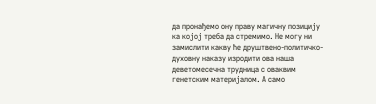да пронађемо ону праву магичну позицију ка којој треба да стремимо. Не могу ни замислити какву ће друштвено-политичко-духовну наказу изродити ова наша деветомесечна трудница с оваквим генетским материјалом. А само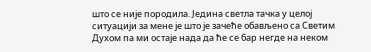што се није породила. Једина светла тачка у целој ситуацији за мене је што је зачеће обављено са Светим Духом па ми остаје нада да ће се бар негде на неком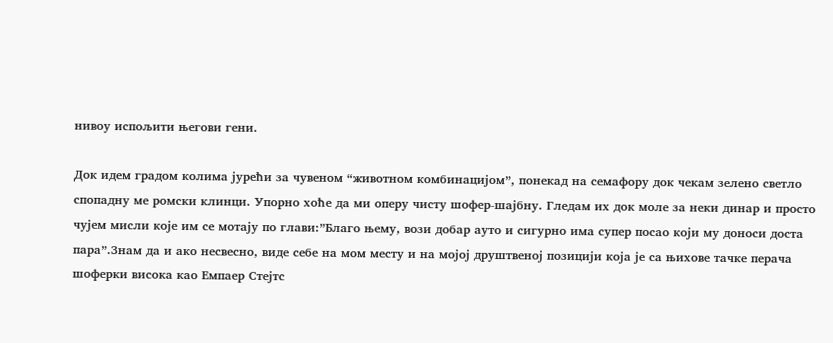нивоу испољити његови гени.

Док идем градом колима јурећи за чувеном “животном комбинацијом”, понекад на семафору док чекам зелено светло спопадну ме ромски клинци. Упорно хоће да ми оперу чисту шофер-шајбну. Гледам их док моле за неки динар и просто чујем мисли које им се мотају по глави:”Благо њему, вози добар ауто и сигурно има супер посао који му доноси доста пара”.Знам да и ако несвесно, виде себе на мом месту и на мојој друштвеној позицији која је са њихове тачке перача шоферки висока као Емпаер Стејтс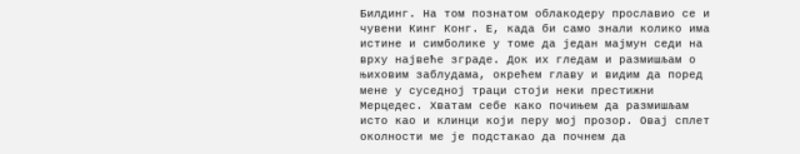Билдинг. На том познатом облакодеру прославио се и чувени Кинг Конг. Е, када би само знали колико има истине и симболике у томе да један мајмун седи на врху највеће зграде. Док их гледам и размишљам о њиховим заблудама, окрећем главу и видим да поред мене у суседној траци стоји неки престижни Мерцедес. Хватам себе како почињем да размишљам исто као и клинци који перу мој прозор. Овај сплет околности ме је подстакао да почнем да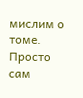мислим о томе. Просто сам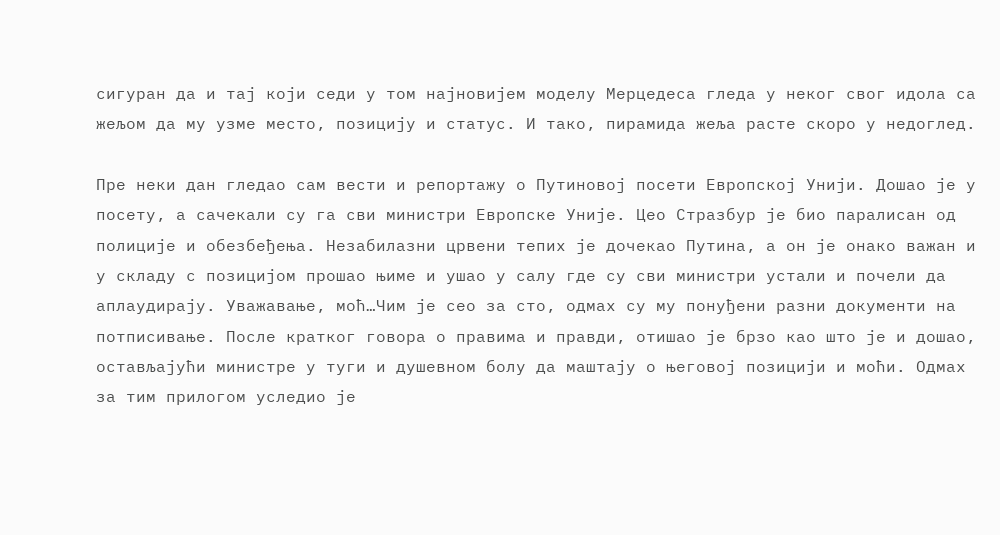сигуран да и тај који седи у том најновијем моделу Мерцедеса гледа у неког свог идола са жељом да му узме место, позицију и статус. И тако, пирамида жеља расте скоро у недоглед.

Пре неки дан гледао сам вести и репортажу о Путиновој посети Европској Унији. Дошао је у посету, а сачекали су га сви министри Европске Уније. Цео Стразбур је био паралисан од полиције и обезбеђења. Незабилазни црвени тепих је дочекао Путина, а он је онако важан и у складу с позицијом прошао њиме и ушао у салу где су сви министри устали и почели да аплаудирају. Уважавање, моћ…Чим је сео за сто, одмах су му понуђени разни документи на потписивање. После кратког говора о правима и правди, отишао је брзо као што је и дошао, остављајући министре у туги и душевном болу да маштају о његовој позицији и моћи. Одмах за тим прилогом уследио је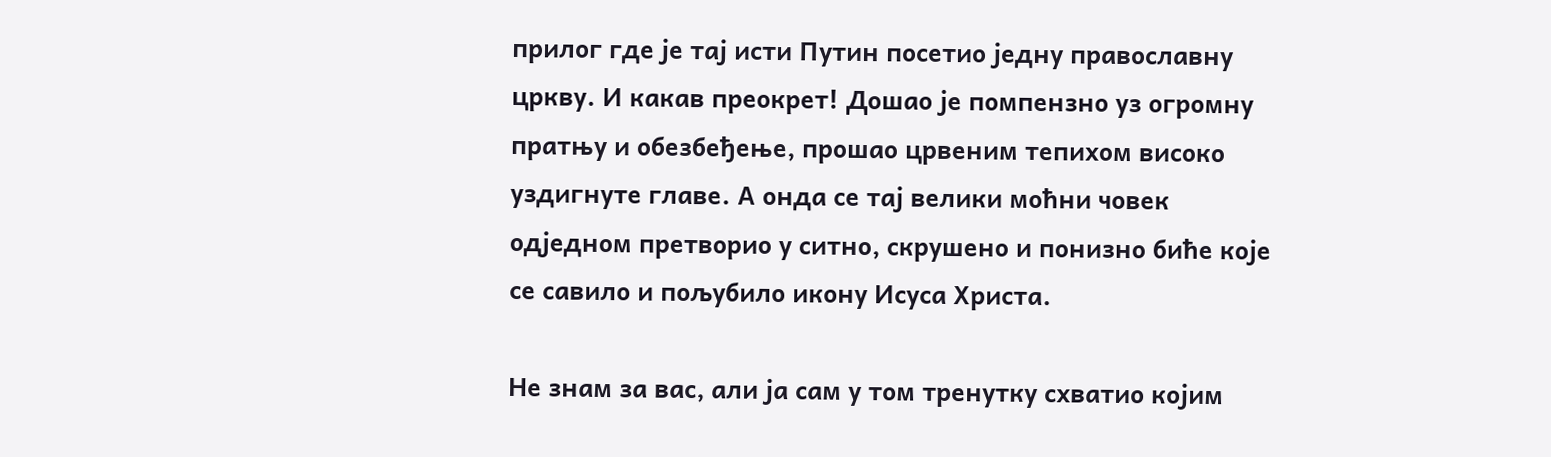прилог где је тај исти Путин посетио једну православну цркву. И какав преокрет! Дошао је помпензно уз огромну пратњу и обезбеђење, прошао црвеним тепихом високо уздигнуте главе. А онда се тај велики моћни човек одједном претворио у ситно, скрушено и понизно биће које се савило и пољубило икону Исуса Христа.

Не знам за вас, али ја сам у том тренутку схватио којим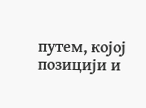путем, којој позицији и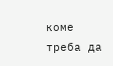коме треба да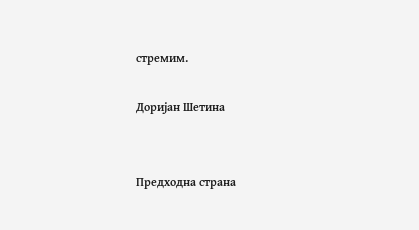стремим.

Доријан Шетина


Предходна страна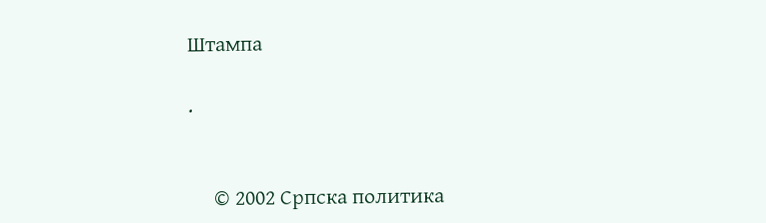Штампа

.


     © 2002 Српска политика